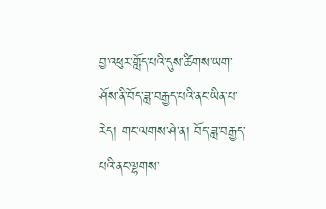བྱ་འཕུར་གློད་པའི་དུས་ཚིགས་ཡག་ཤོས་ནི་བོད་ཟླ་བརྒྱད་པའི་ནང་ཡིན་པ་རེད། གང་ལགས་ཤེ་ན། བོད་ཟླ་བརྒྱད་པའི་ནང་ལྷགས་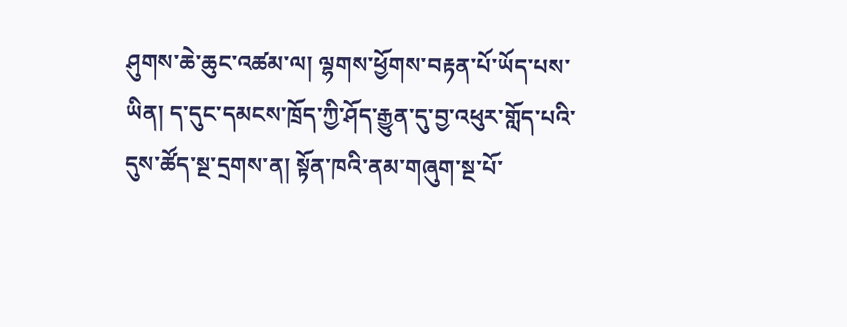ཤུགས་ཆེ་ཆུང་འཚམ་ལ། ལྷགས་ཕྱོགས་བརྟན་པོ་ཡོད་པས་ཡིན། ད་དུང་དམངས་ཁྲོད་ཀྱི་ཤོད་རྒྱུན་དུ་བྱ་འཕུར་གློད་པའི་དུས་ཚོད་སྔ་དྲགས་ན། སྟོན་ཁའི་ནམ་གཞུག་སྔ་པོ་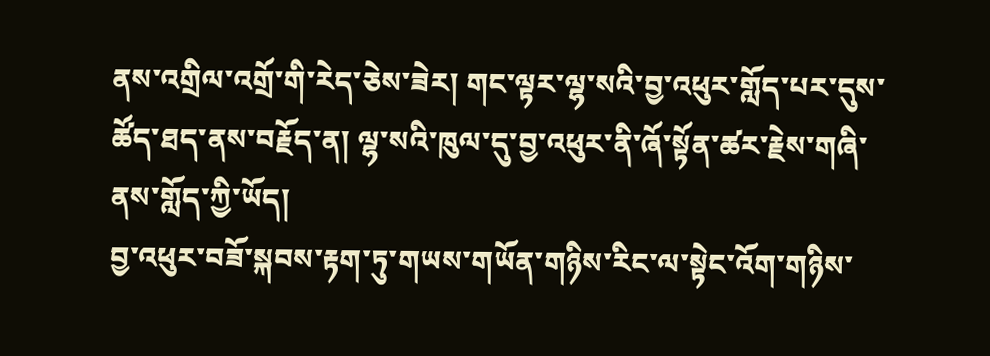ནས་འགྲིལ་འགྲོ་གི་རེད་ཅེས་ཟེར། གང་ལྟར་ལྷ་སའི་བྱ་འཕུར་གློད་པར་དུས་ཚོད་ཐད་ནས་བརྗོད་ན། ལྷ་སའི་ཁུལ་དུ་བྱ་འཕུར་ནི་ཞོ་སྟོན་ཚར་རྗེས་གཞི་ནས་གློད་ཀྱི་ཡོད།
བྱ་འཕུར་བཟོ་སྐབས་རྟག་ཏུ་གཡས་གཡོན་གཉིས་རིང་ལ་སྟེང་འོག་གཉིས་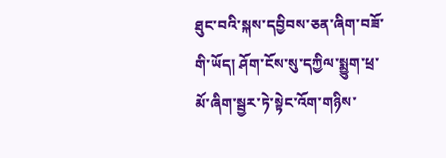ཐུང་བའི་སྐས་དབྱིབས་ཅན་ཞིག་བཟོ་གི་ཡོད། ཤོག་ངོས་སུ་དཀྱིལ་སྨྱུག་ཕྲ་མོ་ཞིག་སྦྱར་ཏེ་སྟེང་འོག་གཉིས་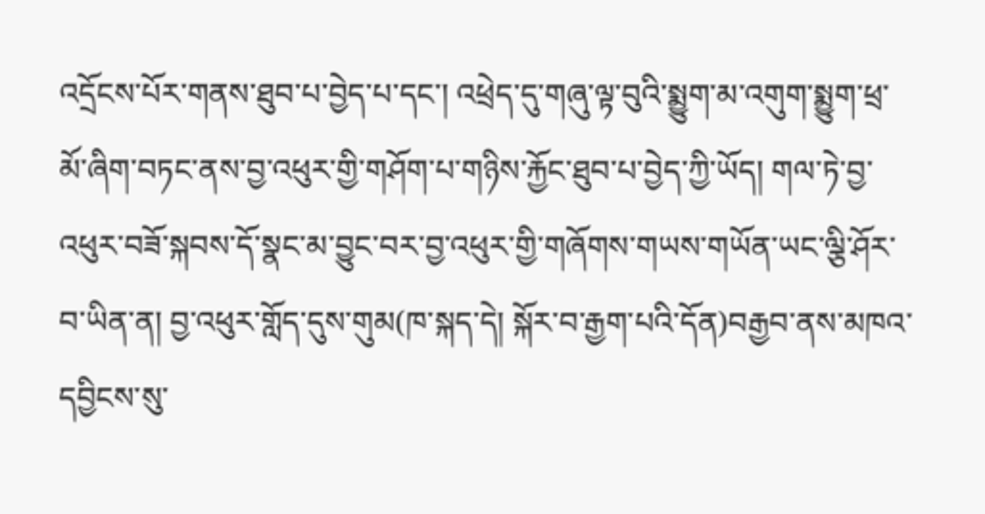འདྲོངས་པོར་གནས་ཐུབ་པ་བྱེད་པ་དང་། འཕྲེད་དུ་གཞུ་ལྟ་བུའི་སྨྱུག་མ་འགུག་སྨྱུག་ཕྲ་མོ་ཞིག་བཏང་ནས་བྱ་འཕུར་གྱི་གཤོག་པ་གཉིས་རྐྱོང་ཐུབ་པ་བྱེད་ཀྱི་ཡོད། གལ་ཏེ་བྱ་འཕུར་བཟོ་སྐབས་དོ་སྣང་མ་བྱུང་བར་བྱ་འཕུར་གྱི་གཞོགས་གཡས་གཡོན་ཡང་ལྕི་ཤོར་བ་ཡིན་ན། བྱ་འཕུར་གློད་དུས་གུམ(ཁ་སྐད་དེ། སྐོར་བ་རྒྱག་པའི་དོན)བརྒྱབ་ནས་མཁའ་དབྱིངས་སུ་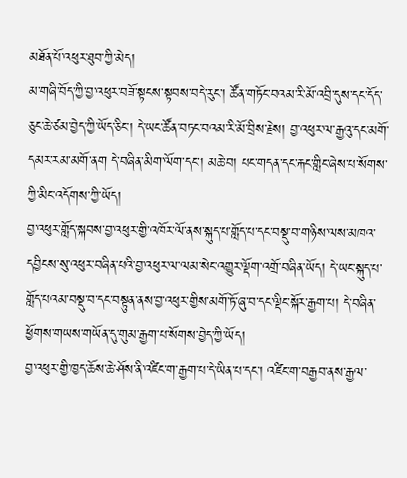མཐོན་པོ་འཕུར་ཐུབ་ཀྱི་མེད།
མ་གཞི་བོད་ཀྱི་བྱ་འཕུར་བཟོ་སྟངས་སྟབས་བདེ་རུང་། ཚོན་གཏོང་བའམ་རི་མོ་འབྲི་དུས་དང་དོད་ཅུང་ཆེ་ཙམ་བྱེད་ཀྱི་ཡོད་ཅིང་། དེ་ཡང་ཚོན་བཏང་བའམ་རི་མོ་བྲིས་རྗེས། བྱ་འཕུར་ལ་རྒྱའུ་དང་མགོ་དམར་རམ་མགོ་ནག དེ་བཞིན་མིག་ལོག་དང་། མཆེ་བ། པང་གདན་དང་རྐང་གླིང་ཞེས་པ་སོགས་ཀྱི་མིང་འདོགས་ཀྱི་ཡོད།
བྱ་འཕུར་གློད་སྐབས་བྱ་འཕུར་གྱི་འཁོར་ལོ་ནས་སྐུད་པ་གློད་པ་དང་བསྡུ་བ་གཉིས་ལས་མཁའ་དབྱིངས་སུ་འཕུར་བཞིན་པའི་བྱ་འཕུར་ལ་ལམ་སེང་འགྱུར་ལྡོག་འགྲོ་བཞིན་ཡོད། དེ་ཡང་སྐུད་པ་གློད་པའམ་བསྡུ་བ་དང་བསྟུན་ནས་བྱ་འཕུར་གྱིས་མགོ་ཏོ་ཞུ་བ་དང་ལྡིང་སྐོར་རྒྱག་པ། དེ་བཞིན་ཕྱོགས་གཡས་གཡོན་དུ་གུམ་རྒྱག་པ་སོགས་བྱེད་ཀྱི་ཡོད།
བྱ་འཕུར་གྱི་ཁྱད་ཆོས་ཆེ་ཤོས་ནི་འཛིང་ག་རྒྱག་པ་དེ་ཡིན་པ་དང་། འཛིང་ག་བརྒྱབ་ནས་རྒྱལ་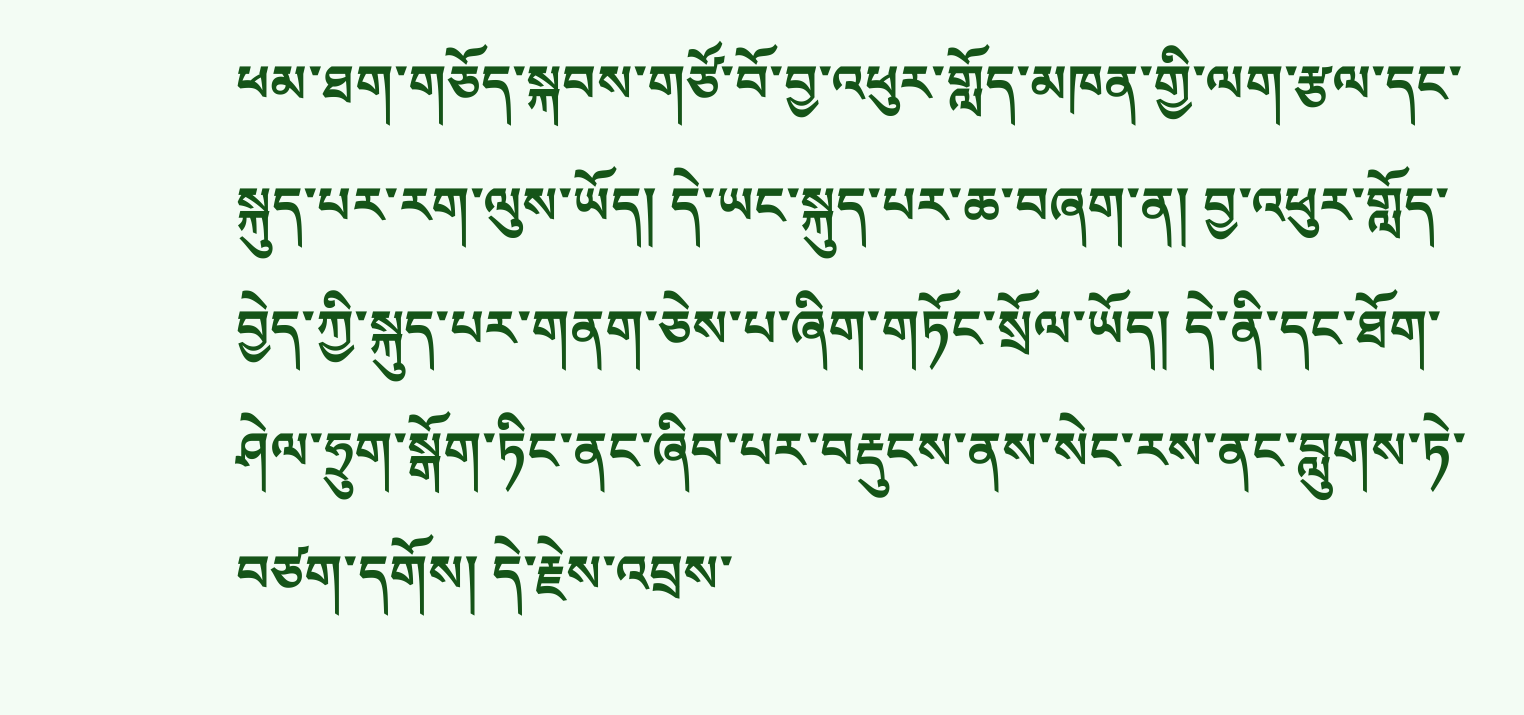ཕམ་ཐག་གཅོད་སྐབས་གཙོ་བོ་བྱ་འཕུར་གློད་མཁན་གྱི་ལག་རྩལ་དང་སྐུད་པར་རག་ལུས་ཡོད། དེ་ཡང་སྐུད་པར་ཆ་བཞག་ན། བྱ་འཕུར་གློད་བྱེད་ཀྱི་སྐུད་པར་གནག་ཅེས་པ་ཞིག་གཏོང་སྲོལ་ཡོད། དེ་ནི་དང་ཐོག་ཤེལ་ཧྲུག་སྒོག་ཏིང་ནང་ཞིབ་པར་བརྡུངས་ནས་སེང་རས་ནང་བླུགས་ཏེ་བཙག་དགོས། དེ་རྗེས་འབྲས་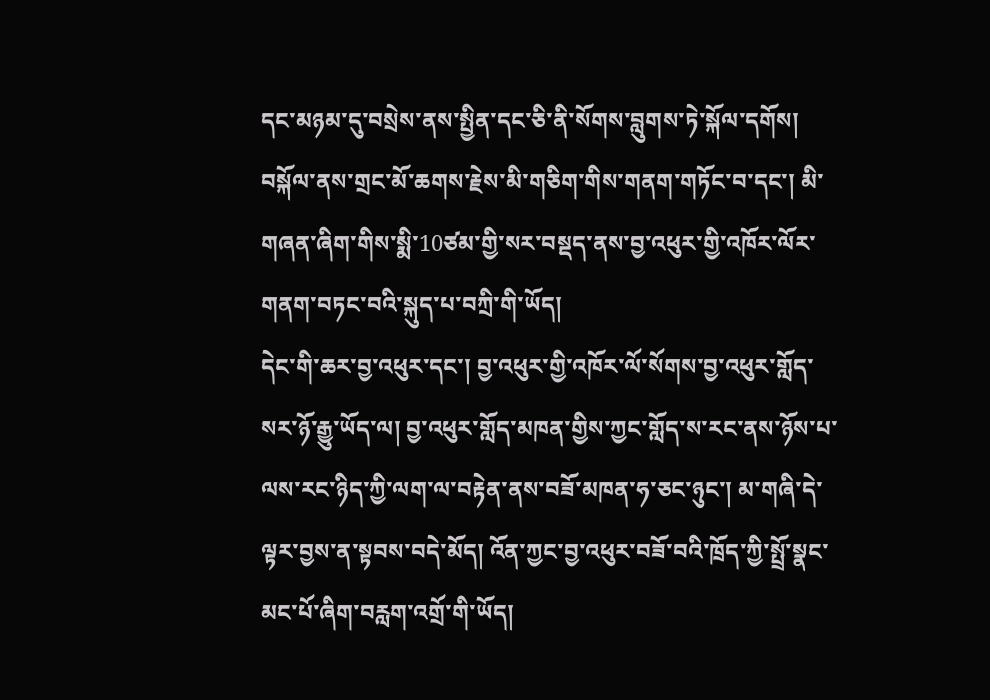དང་མཉམ་དུ་བསྲེས་ནས་སྤྱིན་དང་ཅི་ནི་སོགས་བླུགས་ཏེ་སྐོལ་དགོས། བསྐོལ་ནས་གྲང་མོ་ཆགས་རྗེས་མི་གཅིག་གིས་གནག་གཏོང་བ་དང་། མི་གཞན་ཞིག་གིས་སྨི་10ཙམ་གྱི་སར་བསྡད་ནས་བྱ་འཕུར་གྱི་འཁོར་ལོར་གནག་བཏང་བའི་སྐུད་པ་བཀྲི་གི་ཡོད།
དེང་གི་ཆར་བྱ་འཕུར་དང་། བྱ་འཕུར་གྱི་འཁོར་ལོ་སོགས་བྱ་འཕུར་གློད་སར་ཉོ་རྒྱུ་ཡོད་ལ། བྱ་འཕུར་གློད་མཁན་གྱིས་ཀྱང་གློད་ས་རང་ནས་ཉོས་པ་ལས་རང་ཉིད་ཀྱི་ལག་ལ་བརྟེན་ནས་བཟོ་མཁན་ཧ་ཅང་ཉུང་། མ་གཞི་དེ་ལྟར་བྱས་ན་སྟབས་བདེ་མོད། འོན་ཀྱང་བྱ་འཕུར་བཟོ་བའི་ཁྲོད་ཀྱི་སྤྲོ་སྣང་མང་པོ་ཞིག་བརླག་འགྲོ་གི་ཡོད།